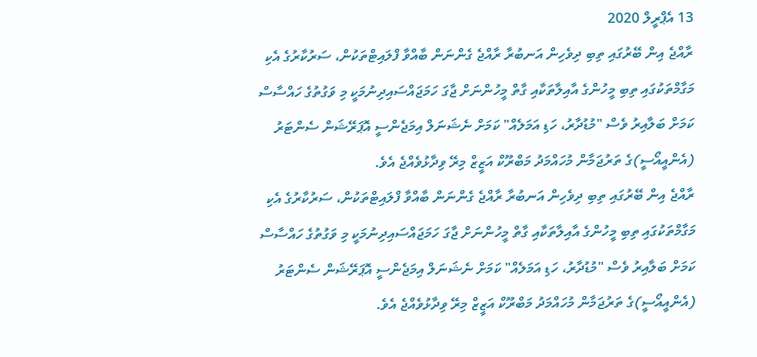13 އެޕްރީލް 2020
ރާއްޖެ އިން ބޭރުގައި ތިބި ދިވެހިން އަނބުރާ ރާއްޖެ ގެންނަން ބާއްވާ ފްލައިޓްތަކުން، ސަރުކާރުގެ އެކި މަގާމްތަކުގައި ތިބި މީހުންގެ އާއިލާތަކާއި ގާތް މީހުންނަށް ޖާގަ ހަމަޖައްސައިދިނުމަކީ މި ވަގުތުގެ ހައްސާސް ކަމަށް ބަލާއިރު ވެސް "މުޑުދާރު، ހަޑި އަމަލެއް" ކަމަށް ނެޝަނަލް އިމަޖެންސީ އޮޕަރޭޝަން ސެންޓަރު (އެންއީއޯސީ)ގެ ތަރުޖަމާން މުހައްމަދު މަބްރޫކް އަޒީޒް މިރޭ ވިދާޅުވެއްޖެ އެވެ.
ރާއްޖެ އިން ބޭރުގައި ތިބި ދިވެހިން އަނބުރާ ރާއްޖެ ގެންނަން ބާއްވާ ފްލައިޓްތަކުން، ސަރުކާރުގެ އެކި މަގާމްތަކުގައި ތިބި މީހުންގެ އާއިލާތަކާއި ގާތް މީހުންނަށް ޖާގަ ހަމަޖައްސައިދިނުމަކީ މި ވަގުތުގެ ހައްސާސް ކަމަށް ބަލާއިރު ވެސް "މުޑުދާރު، ހަޑި އަމަލެއް" ކަމަށް ނެޝަނަލް އިމަޖެންސީ އޮޕަރޭޝަން ސެންޓަރު (އެންއީއޯސީ)ގެ ތަރުޖަމާން މުހައްމަދު މަބްރޫކް އަޒީޒް މިރޭ ވިދާޅުވެއްޖެ އެވެ.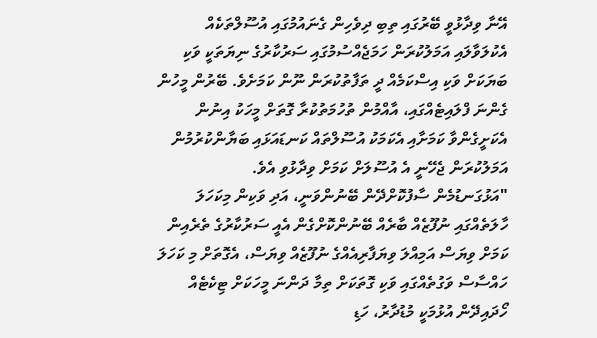އޭނާ ވިދާޅުވީ ބޭރުގައި ތިބި ދިވެހިން ގެނައުމުގައި އުސޫލްތަކެއް އެކުލަވާލައި އަމަލުކުރަން ހަމަޖެއްސުމުގައި ސަރުކާރުގެ ނިޔަތަކީ ވަކި ބަޔަކަށް ވަކި އިސްކަމެއް ދީ ތަފާތުކުރަން ނޫން ކަމަށެވެ. ބޭރުން މީހުން ގެންނަ ފްލައިޓެއްގައި، އާއްމުން ތުހުމަތުކުރާ ގޮތަށް މީހަކު އިނުން އެކަށީގެންވާ ކަމަށާއި އެކަމަކު އުސޫލްތައް ކަނޑައަޅައި ބަޔާންކުރުމުން އަމަލުކުރަން ޖެހޭނީ އެ އުސޫލަށް ކަމަށް ވިދާޅުވި އެވެ.
"އަޅުގަނޑުމެން ސާފުކޮށްދޭން ބޭނުންވަނީ، އަދި ވަކިން މިކަހަލަ ހާލަތެއްގައި ނުފޫޒެއް ބާރެއް ބޭނުންކޮށްގެން އެއީ ސަރުކާރުގެ ތެރެއިން ކަމަށް ވިޔަސް އަމިއްލަ ވިޔަފާރިއެއްގެ ނުފޫޒެއް ވިޔަސް، އެގޮތަށް މި ކަހަލަ ހައްސާސް ވަގުތެއްގައި ވަކި ގޮތަކަށް ތިމާ ދަންނަ މީހަކަށް ޓިކެޓެއް ހޯދައިދޭން އުޅުމަކީ މުޑުދާރު، ހަޑި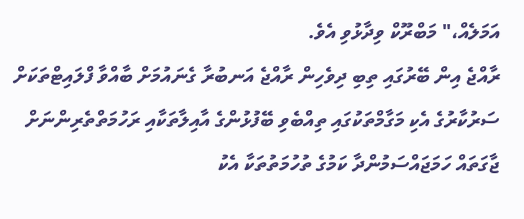އަމަލެއް،" މަބްރޫކް ވިދާޅުވި އެވެ.
ރާއްޖެ އިން ބޭރުގައި ތިބި ދިވެހިން ރާއްޖެ އަނބުރާ ގެނައުމަށް ބާއްވާ ފްލައިޓްތަކަށް ސަރުކާރުގެ އެކި މަގާމްތަކުގައި ތިއްބެވި ބޭފުޅުންގެ އާއިލާތަކާއި ރަހުމަތްތެރިންނަށް ޖާގަތައް ހަމަޖައްސަމުންދާ ކަމުގެ ތުހުމަތުތަކާ އެކު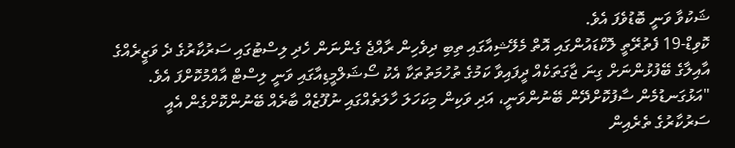ޝަކުވާ ވަނީ ބޮޑުވެފަ އެވެ.
ކޮވިޑް-19 ފެތުރޭތީ ލޮކްޑައުންގައި އޮތް މެލޭޝިއާގައި ތިބި ދިވެހިން ރާއްޖެ ގެންނަން ހެދި ލިސްޓުގައި ސަރުކާރުގެ ދެ ވަޒީރެއްގެ އާއިލާގެ ބޭފުޅުންނަށް ގިނަ ޖާގަތަކެއް ދީފައިވާ ކަމުގެ ތުހުމަތުތަކާ އެކު ސޯޝަލްމީޑިއާގައި ވަނީ ލިސްޓް އާއްމުކޮށްފަ އެވެ.
"އަޅުގަނޑުމެން ސާފުކޮށްދޭން ބޭނުންވަނީ، އަދި ވަކިން މިކަހަލަ ހާލަތެއްގައި ނުފޫޒެއް ބާރެއް ބޭނުންކޮށްގެން އެއީ ސަރުކާރުގެ ތެރެއިން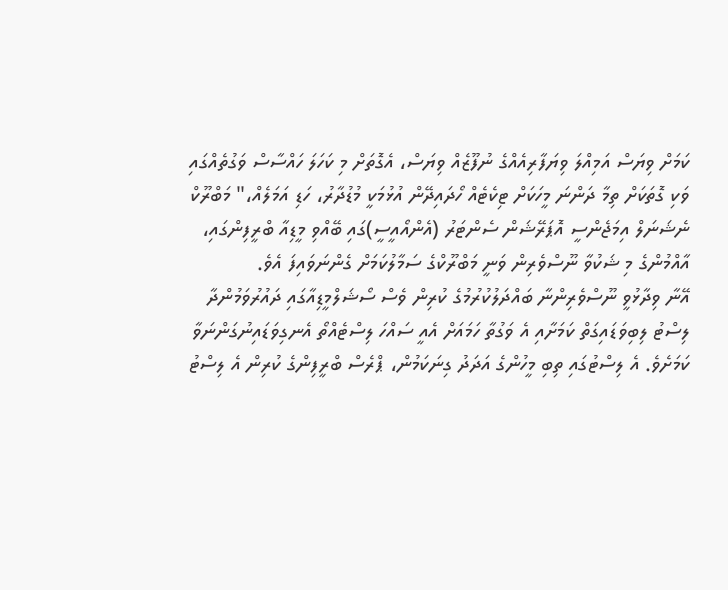ކަމަށް ވިޔަސް އަމިއްލަ ވިޔަފާރިއެއްގެ ނުފޫޒެއް ވިޔަސް، އެގޮތަށް މި ކަހަލަ ހައްސާސް ވަގުތެއްގައި ވަކި ގޮތަކަށް ތިމާ ދަންނަ މީހަކަށް ޓިކެޓެއް ހޯދައިދޭން އުޅުމަކީ މުޑުދާރު، ހަޑި އަމަލެއް،" މަބްރޫކް
ނެޝަނަލް އިމަޖެންސީ އޮޕަރޭޝަން ސެންޓަރު (އެންއޯއީސީ)ގައި ބޭއްވި މީޑިއާ ބްރީފިންގައި، އާއްމުންގެ މި ޝަކުވާ ނޫސްވެރިން ވަނީ މަބްރޫކްގެ ސަމާލުކަމަށް ގެންނަވައިފަ އެވެ.
އޭނާ ވިދާޅުވީ ނޫސްވެރިންނާ ބައްދަލުކުރުމުގެ ކުރިން ވެސް ސޯޝަލްމީޑިއާގައި ދައުރުވަމުންދާ ލިސްޓު ލިބިވަޑައިގަތް ކަމަށާއި އެ ވަގުތާ ހަމައަށް އެއީ ސައްހަ ލިސްޓެއްތޯ އެނގިވަޑައިނުގަންނަވާ ކަމަށެވެ. އެ ލިސްޓުގައި ތިބި މީހުންގެ އަދަދު ގިނަކަމުން، ޕްރެސް ބްރީފިންގެ ކުރިން އެ ލިސްޓު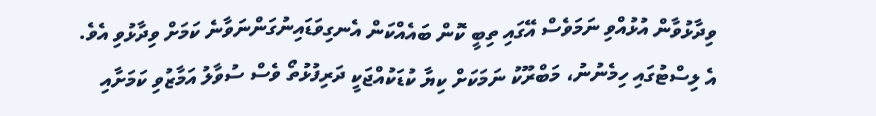ވިދާޅުވާން އުޅުއްވި ނަމަވެސް އޭގައި ތިބީ ކޮން ބައެއްކަން އެނގިވަޑައިނުގަންނަވާނެ ކަމަށް ވިދާޅުވި އެވެ.
އެ ލިސްޓުގައި ހިމެނުނު، މަބްރޫކު ނަމަކަށް ކިޔާ ކުޑަކުއްޖަކީ ދަރިފުޅުތޯ ވެސް ސުވާލު އަމާޒުވި ކަމަށާއި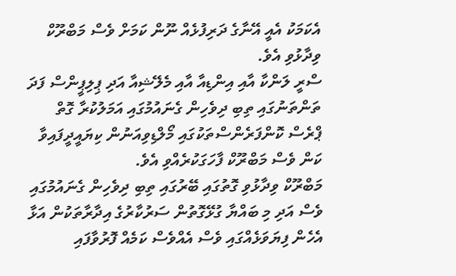އެކަމަކު އެއީ އޭނާގެ ދަރިފުޅެއް ނޫން ކަމަށް ވެސް މަބްރޫކް ވިދާޅުވި އެވެ.
ސްރީ ލަންކާ އާއި އިންޑިއާ އާއި މެލޭޝިއާ އަދި ޕިލިޕީންސް ފަދަ ތަންތަނުގައި ތިބި ދިވެހިން ގެނައުމުގައި އަމަލުކުރާ ގޮތް ޕްރެސް ކޮންފަރެންސްތަކުގައި މޯލްޑިވިއަނުން ކިޔައީދީފައިވާ ކަން ވެސް މަބްރޫކް ފާހަގަކުރެއްވި އެވެ.
މަބްރޫކް ވިދާޅުވި ގޮތުގައި ބޭރުގައި ތިބި ދިވެހިން ގެނައުމުގައި ވެސް އަދި މި ބައްޔާ ގުޅޭގޮތުން ސަރުކާރުގެ އިދާރާތަކުން އަޅާ އެހެން ފިޔަވަޅެއްގައި ވެސް އެއްވެސް ކަމެއް ފޮރުވާފައި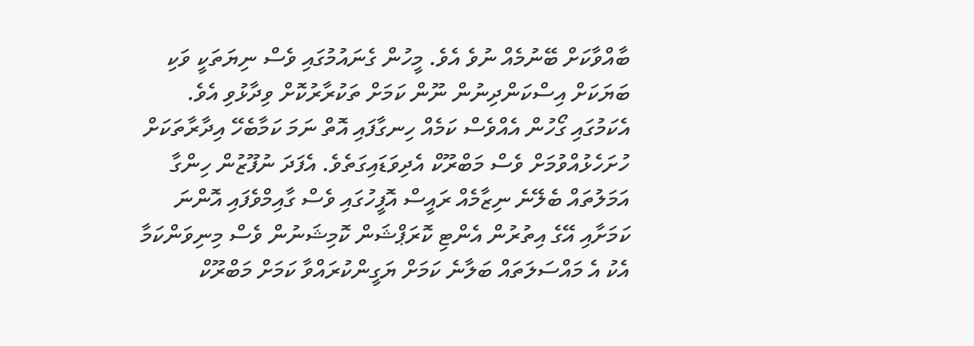ބާއްވާކަށް ބޭނުމެއް ނުވެ އެވެ. މީހުން ގެނައުމުގައި ވެސް ނިޔަތަކީ ވަކި ބަޔަކަށް އިސްކަންދިނުން ނޫން ކަމަށް ތަކުރާރުކޮށް ވިދާޅުވި އެވެ.
އެކަމުގައި ގޯހުން އެއްވެސް ކަމެއް ހިނގާފައި އޮތް ނަމަ ކަމާބެހޭ އިދާރާތަކަށް ހުށަހެޅުއްވުމަށް ވެސް މަބްރޫކް އެދިވަޑައިގަތެވެ. އެފަދަ ނުފޫޒުން ހިންގާ އަމަލުތައް ބެލޭނެ ނިޒާމެއް ރައީސް އޮފީހުގައި ވެސް ގާއިމްވެފައި އޮންނަ ކަމަށާއި އޭގެ އިތުރުން އެންޓި ކޮރަޕްޝަން ކޮމިޝަނުން ވެސް މިނިވަންކަމާ އެކު އެ މައްސަލަތައް ބަލާނެ ކަމަށް ޔަގީންކުރައްވާ ކަމަށް މަބްރޫކް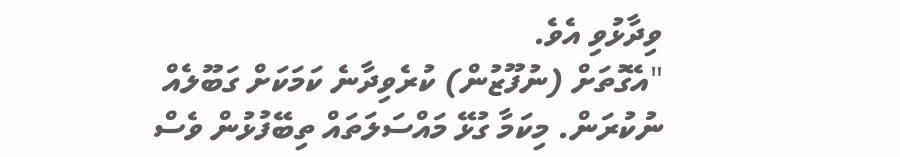ވިދާޅުވި އެވެ.
"އެގޮތަށް (ނުފޫޒުން) ކުރެވިދާނެ ކަމަކަށް ގަބޫލެއް ނުކުރަން. މިކަމާ ގުޅޭ މައްސަލަތައް ތިބޭފުޅުން ވެސް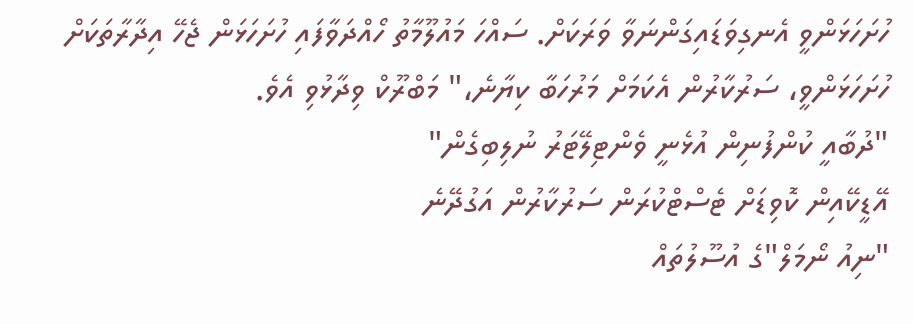ހުށަހަޅަންވީ އެނގިވަޑައިގަންނަވާ ވަރަކަށް. ސައްހަ މައުލޫމާތު ހޯއްދަވާފައި ހުށަހަޅަން ޖެހޭ އިދާރާތަކަށް ހުށަހަޅަންވީ، ސަރުކާރުން އެކަމަށް މަރުހަބާ ކިޔާނެ،" މަބްރޫކް ވިދާޅުވި އެވެ.
"ދުބާއީ ކުންފުނިން އުޅެނީ ވެންޓިލޭޓަރު ނުލިބިގެން"
އޭޑީކޭއިން ކޮވިޑަށް ޓެސްޓްކުރަން ސަރުކާރުން އަގުދޭނެ
"ނިއު ނޯމަލް"ގެ އުސޫލުތައް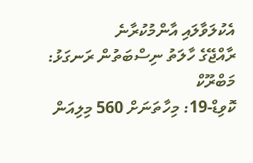އެކުލަވާލައި އާންމުކުރާނެ
ރާއްޖޭގެ ހާލަތު ނިސްބަތުން ރަނގަޅު: މަބްރޫކް
ކޮވިޑް-19: މިހާތަނަށް 560 މިލިއަން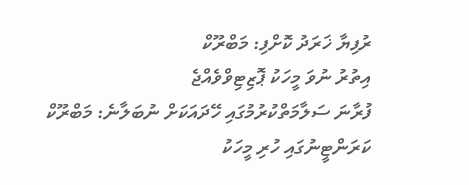ރުފިޔާ ޚަރަދު ކޮށްފި: މަބްރޫކް
އިތުރު ނުވަ މީހަކު ޕޮޒިޓިވްވެއްޖެ
ފުރާނަ ސަލާމަތްކުރުމުގައި ހޭދައަކަށް ނުބަލާނެ: މަބްރޫކް
ކަރަންޓީނުގައި ހުރި މީހަކު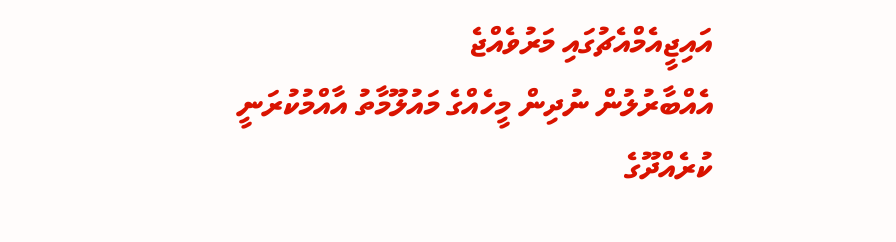އައިޖީއެމްއެޗުގައި މަރުވެއްޖެ
އެއްބާރުލުން ނުދިން މީހެއްގެ މައުލޫމާތު އާއްމުކުރަނީ
ކުރެއްދޫގެ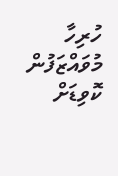ހުރިހާ މުވައްޒަފުން ކޮވިޑަށް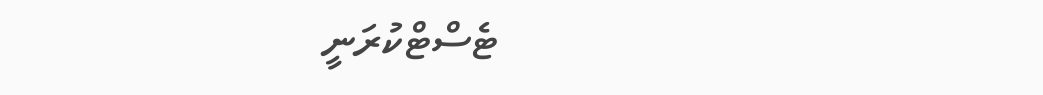ޓެސްޓްކުރަނީ